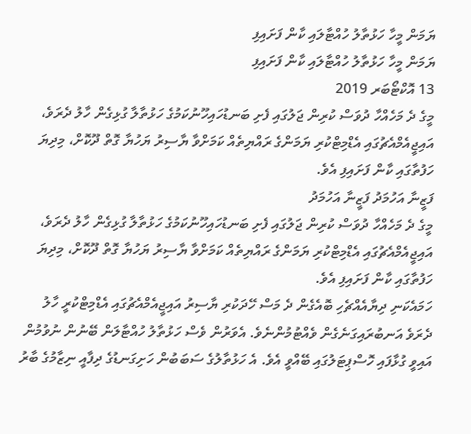ޔަމަން މީހާ ހަޅުތާލު ހުއްޓާލައި ކާން ފަށައިފި
ޔަމަން މީހާ ހަޅުތާލު ހުއްޓާލައި ކާން ފަށައިފި
13 އޮކްޓޯބަރ 2019
މީގެ ދެ މަހެއްހާ ދުވަސް ކުރިން ޖަލުގައި ފެށި ބަނޑުހައިހޫނުކަމުގެ ހަޅުތާލާ ގުޅިގެން ހާލު ދެރަވެ، އައިޖީއެމްއެޗުގައި އެޑްމިޓްކުރި ޔަމަންގެ ރައްޔިތެއް ކަމަށްވާ ޔާސިރު ޔަހުޔާ ގޮތް ދޫކޮށް، މިދިޔަ ހަފުތާގައި ކާން ފަށައިފި އެވެ.
ފަޒީނާ އަހުމަދު ފަޒީނާ އަހުމަދު
މީގެ ދެ މަހެއްހާ ދުވަސް ކުރިން ޖަލުގައި ފެށި ބަނޑުހައިހޫނުކަމުގެ ހަޅުތާލާ ގުޅިގެން ހާލު ދެރަވެ، އައިޖީއެމްއެޗުގައި އެޑްމިޓްކުރި ޔަމަންގެ ރައްޔިތެއް ކަމަށްވާ ޔާސިރު ޔަހުޔާ ގޮތް ދޫކޮށް، މިދިޔަ ހަފުތާގައި ކާން ފަށައިފި އެވެ.
ހަމައެކަނި ދިޔާއެއްޗެހި ބޮއެގެން ދެ މަސް ހޭދަކުރި ޔާސިރު އައިޖީއެމްއެޗުގައި އެޑްމިޓްކުރީ ހާލު ދެރަވެ އަނބުރައިގަނެގެން ވެއްޓުމުންނެވެ. އެވަރުން ވެސް ހަޅުތާލު ހުއްޓާލަން ބޭނުން ނުވުމުން އައިވީ ގުޅާފައި ހޮސްޕިޓަލުގައި ބޭއްވީ އެވެ. އެ ހަޅުތާލުގެ ސަބަބުން ހަށިގަނޑުގެ ދިފާއީ ނިޒާމުގެ ބާރު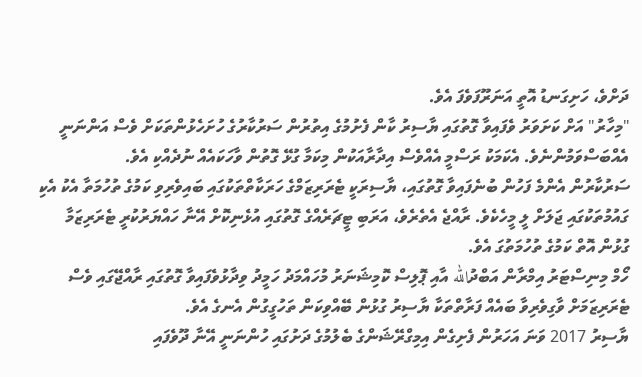ދަށްވެ، ހަށިގަނޑު އޮތީ އަނަރޫފަވެފަ އެވެ.
"މިހާރު" އަށް ކަށަވަރު ވެފައިވާ ގޮތުގައި ޔާސިރު ކާން ފެށުމުގެ އިތުރުން ސަރުކާރުގެ ހުށަހެޅުންތަކަށް ވެސް އަންނަނީ އެއްބަސްވަމުންނެވެ. އެކަމަކު ރަސްމީ އެއްވެސް އިދާރާއަކުން މިކަމާ ގުޅޭ ގޮތުން ވާހަކައެއް ނުދެއްކި އެވެ.
ސަރުކާރުން އެންމެ ފަހުން ބުނެފައިވާ ގޮތުގައި، ޔާސިރަކީ ޓެރަރިޒަމްގެ ހަރަކާތްތަކުގައި ބައިވެރިވި ކަމުގެ ތުހުމަތާ އެކު އެކި ގައުމުތަކުގައި ޖަލަށް ލީ މީހެކެވެ. ރާއްޖެ އެތެރެވެ، އަރަބި ޓީޗަރެއްގެ ގޮތުގައި އުޅެނިކޮށް އޭނާ ހައްޔަރުކުރީ ޓެރަރިޒަމާ ގުޅުން އޮތް ކަމުގެ ތުހުމަތުގަ އެވެ.
ހޯމް މިނިސްޓަރު އިމްރާން އަބްދުالله އާއި ޕޮލިސް ކޮމިޝަނަރު މުހައްމަދު ހަމީދު ވިދާޅުވެފައިވާ ގޮތުގައި ރާއްޖޭގައި ވެސް ޓެރަރިޒަމަށް ވާގިވެރިވާ ބައެއް ފަރާތްތަކާ ޔާސިރު ގުޅުން ބޭއްވިކަން ތަހުގީގުން އެނގެ އެވެ.
ޔާސިރު 2017 ވަނަ އަހަރުން ފެށިގެން އިމިގްރޭޝަންގެ ބެލުމުގެ ދަށުގައި ހުންނަނީ އޭނާ ދޫވެފައި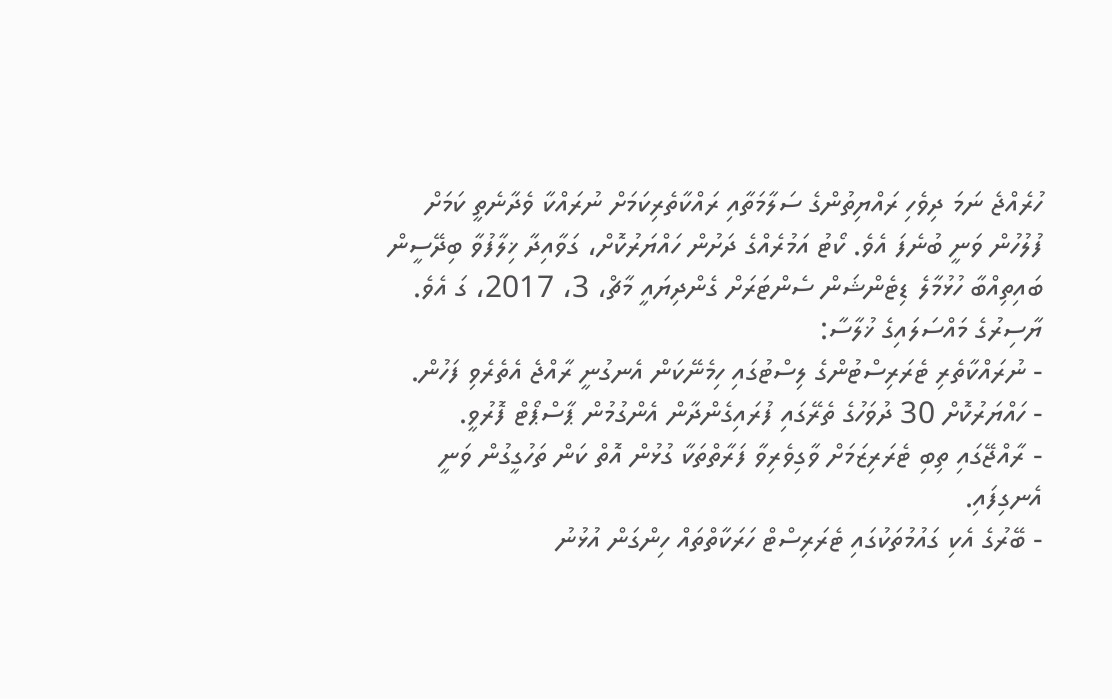ހުރެއްޖެ ނަމަ ދިވެހި ރައްޔިތުންގެ ސަލާމަތާއި ރައްކާތެރިކަމަށް ނުރައްކާ ވެދާނެތީ ކަމަށް ފުލުހުން ވަނީ ބުނެފަ އެވެ. ކޯޓު އަމުރެއްގެ ދަށުން ހައްޔަރުކޮށް، ގަވާއިދާ ޚިލާފުވާ ބިދޭސީން ބައިތިއްބާ ހުޅުމާލެ ޑިޓެންޝަން ސެންޓަރަށް ގެންދިޔައީ މާޗް، 3، 2017، ގަ އެވެ.
ޔާސިރުގެ މައްސަލައިގެ ޚުލާސާ:
- ނުރައްކާތެރި ޓެރަރިސްޓުންގެ ލިސްޓުގައި ހިމެނޭކަން އެނގުނީ ރާއްޖެ އެތެރެވި ފަހުން.
- ހައްޔަރުކޮށް 30 ދުވަހުގެ ތެރޭގައި ފުރައިގެންދާން އެންގުމުން ޕާސްޕޯޓް ފޮރުވީ.
- ރާއްޖޭގައި ތިބި ޓެރަރިޒަމަށް ވާގިވެރިވާ ފަރާތްތަކާ ގުޅުން އޮތް ކަން ތަހުގީގުން ވަނީ އެނގިފައި.
- ބޭރުގެ އެކި ގައުމުތަކުގައި ޓެރަރިސްޓް ހަރަކާތްތައް ހިންގަން އުޅުނު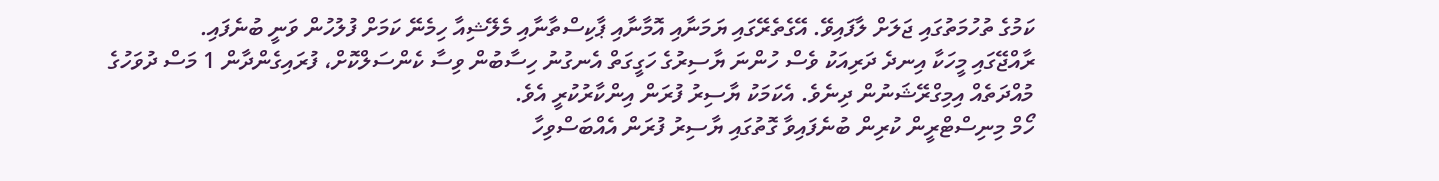ކަމުގެ ތުހުމަތުގައި ޖަލަށް ލާފައިވޭ. އޭގެތެރޭގައި ޔަމަނާއި އޮމާނާއި ޕާކިސްތާނާއި މެލޭޝިއާ ހިމެނޭ ކަމަށް ފުލުހުން ވަނީ ބުނެފައި.
ރާއްޖޭގައި މީހަކާ އިނދެ ދަރިއަކު ވެސް ހުންނަ ޔާސިރުގެ ހަގީގަތް އެނގުނު ހިސާބުން ވިސާ ކެންސަލްކޮށް، ފުރައިގެންދާން 1 މަސް ދުވަހުގެ މުއްދަތެއް އިމިގްރޭޝަނުން ދިނެވެ. އެކަމަކު ޔާސިރު ފުރަން އިންކާރުކުރީ އެވެ.
ހޯމް މިނިސްޓްރީން ކުރިން ބުނެފައިވާ ގޮތުގައި ޔާސިރު ފުރަން އެއްބަސްވިހާ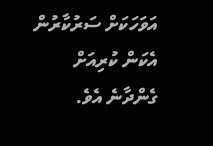އަވަހަކަށް ސަރުކާރުން އެކަން ކުރިއަށް ގެންދާނެ އެވެ.